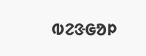ᱵᱮᱝᱜᱚᱞ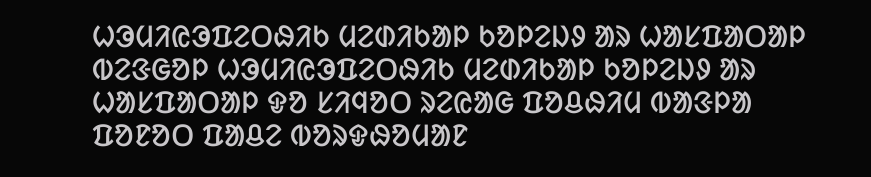ᱦᱳᱢᱤᱭᱳᱯᱮᱛᱷᱤᱠ ᱢᱮᱰᱤᱠᱟᱞ ᱠᱚᱞᱮᱡᱽ ᱟᱨ ᱦᱟᱥᱯᱟᱛᱟᱞ
ᱵᱮᱝᱜᱚᱞ ᱦᱳᱢᱤᱭᱳᱯᱮᱛᱷᱤᱠ ᱢᱮᱰᱤᱠᱟᱞ ᱠᱚᱞᱮᱡᱽ ᱟᱨ ᱦᱟᱥᱯᱟᱛᱟᱞ ᱫᱚ ᱥᱤᱧᱚᱛ ᱨᱮᱭᱟᱜ ᱯᱚᱪᱷᱤᱢ ᱵᱟᱝᱞᱟ ᱯᱚᱱᱚᱛ ᱯᱟᱪᱮ ᱵᱚᱨᱫᱷᱚᱢᱟᱱ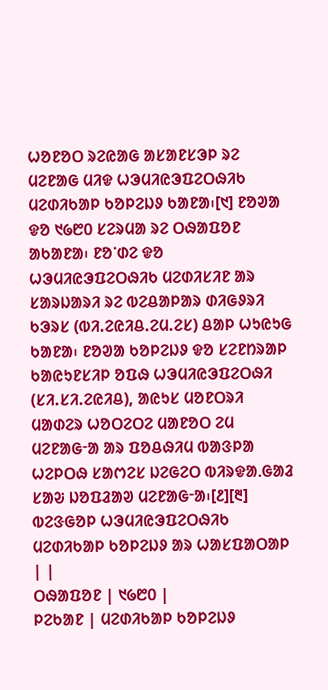ᱦᱚᱱᱚᱛ ᱨᱮᱭᱟᱜ ᱟᱥᱟᱱᱥᱳᱞ ᱨᱮ ᱢᱮᱱᱟᱜ ᱢᱤᱫ ᱦᱳᱢᱤᱭᱳᱯᱮᱛᱷᱤᱠ ᱢᱮᱰᱤᱠᱟᱞ ᱠᱚᱞᱮᱡᱽ ᱠᱟᱱᱟ᱾[᱑] ᱱᱚᱣᱟ ᱫᱚ ᱑᱙᱘᱐ ᱥᱮᱨᱢᱟ ᱨᱮ ᱛᱷᱟᱯᱚᱱ ᱟᱠᱟᱱᱟ᱾ ᱱᱚᱸᱰᱮ ᱫᱚ ᱦᱳᱢᱤᱭᱳᱯᱮᱛᱷᱤᱠ ᱢᱮᱰᱤᱥᱤᱱ ᱟᱨ ᱥᱟᱨᱡᱟᱨᱤ ᱨᱮ ᱵᱮᱪᱟᱞᱟᱨ ᱰᱤᱜᱽᱨᱤ ᱠᱳᱨᱥ (ᱵᱤ.ᱮᱭᱤᱪ.ᱮᱢ.ᱮᱥ) ᱪᱟᱞ ᱦᱩᱭᱩᱜ ᱠᱟᱱᱟ᱾ ᱱᱚᱣᱟ ᱠᱚᱞᱮᱡᱽ ᱫᱚ ᱥᱮᱱᱴᱨᱟᱞ ᱠᱟᱭᱩᱱᱥᱤᱞ ᱚᱯᱷ ᱦᱳᱢᱤᱭᱳᱯᱮᱛᱷᱤ (ᱥᱤ.ᱥᱤ.ᱮᱭᱤᱪ), ᱟᱭᱩᱥ ᱢᱚᱱᱛᱨᱤ ᱢᱟᱰᱮᱨ ᱦᱚᱛᱮᱛᱮ ᱢᱟᱱᱚᱛ ᱮᱢ ᱢᱮᱱᱟᱜᱼᱟ ᱟᱨ ᱯᱚᱪᱷᱤᱢ ᱵᱟᱝᱞᱟ ᱦᱮᱞᱛᱷ ᱥᱟᱬᱮᱥ ᱡᱮᱜᱮᱛ ᱵᱤᱨᱫᱟᱹᱜᱟᱲ ᱥᱟᱶ ᱡᱚᱯᱲᱟᱣ ᱢᱮᱱᱟᱜᱼᱟ᱾[᱒][᱓]
ᱵᱮᱝᱜᱚᱞ ᱦᱳᱢᱤᱭᱳᱯᱮᱛᱷᱤᱠ ᱢᱮᱰᱤᱠᱟᱞ ᱠᱚᱞᱮᱡᱽ ᱟᱨ ᱦᱟᱥᱯᱟᱛᱟᱞ | |
ᱛᱷᱟᱯᱚᱱ | ᱑᱙᱘᱐ |
ᱞᱮᱠᱟᱱ | ᱢᱮᱰᱤᱠᱟᱞ ᱠᱚᱞᱮᱡᱽ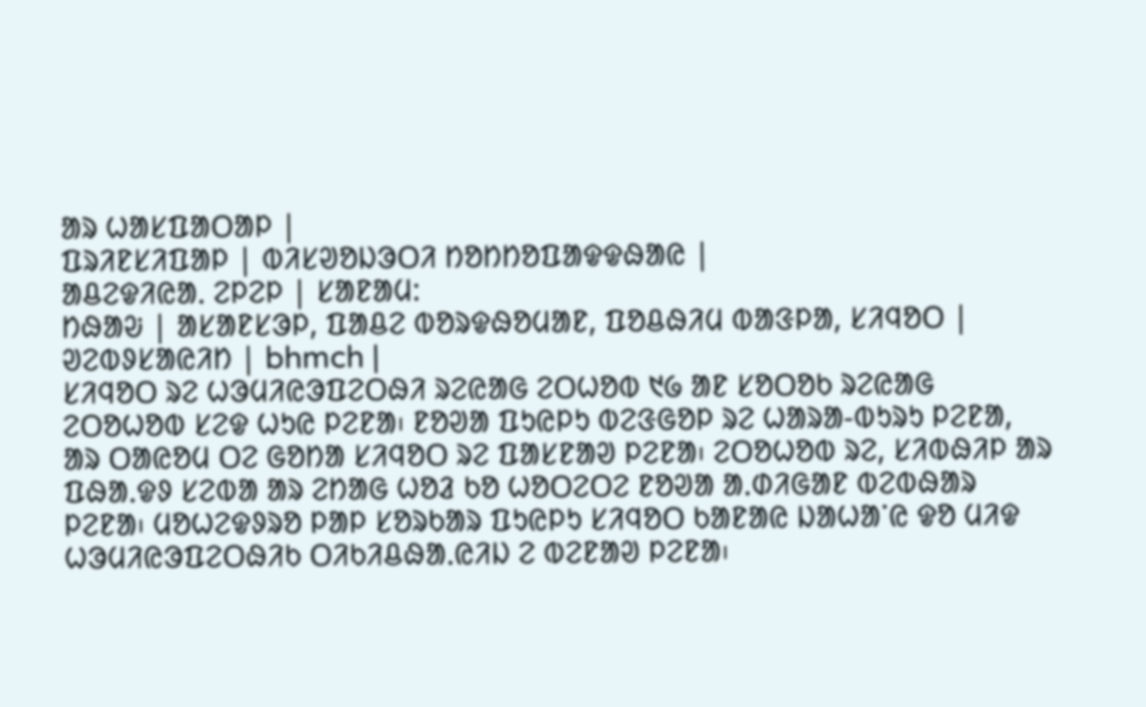ᱟᱨ ᱦᱟᱥᱯᱟᱛᱟᱞ |
ᱯᱨᱤᱱᱥᱤᱯᱟᱞ | ᱵᱤᱥᱣᱚᱡᱳᱛᱤ ᱴᱚᱴᱴᱚᱯᱟᱫᱫᱷᱟᱭ |
ᱟᱪᱮᱫᱤᱭᱟᱹ ᱮᱞᱮᱞ | ᱥᱟᱱᱟᱢ:
ᱴᱷᱟᱶ | ᱟᱥᱟᱱᱥᱳᱞ, ᱯᱟᱪᱮ ᱵᱚᱨᱫᱷᱚᱢᱟᱱ, ᱯᱚᱪᱷᱤᱢ ᱵᱟᱝᱞᱟ, ᱥᱤᱧᱚᱛ |
ᱣᱮᱵᱽᱥᱟᱭᱤᱴ | bhmch |
ᱥᱤᱧᱚᱛ ᱨᱮ ᱦᱳᱢᱤᱭᱳᱯᱮᱛᱷᱤ ᱨᱮᱭᱟᱜ ᱮᱛᱦᱚᱵ ᱑᱙ ᱟᱱ ᱥᱚᱛᱚᱠ ᱨᱮᱭᱟᱜ ᱮᱛᱚᱦᱚᱵ ᱥᱮᱫ ᱦᱩᱭ ᱞᱮᱱᱟ᱾ ᱱᱚᱣᱟ ᱯᱩᱭᱞᱩ ᱵᱮᱝᱜᱚᱞ ᱨᱮ ᱦᱟᱨᱟ-ᱵᱩᱨᱩ ᱞᱮᱱᱟ, ᱟᱨ ᱛᱟᱭᱚᱢ ᱛᱮ ᱜᱚᱴᱟ ᱥᱤᱧᱚᱛ ᱨᱮ ᱯᱟᱥᱱᱟᱣ ᱞᱮᱱᱟ᱾ ᱮᱛᱚᱦᱚᱵ ᱨᱮ, ᱥᱤᱵᱷᱤᱞ ᱟᱨ ᱯᱷᱟᱹᱫᱽ ᱥᱮᱵᱟ ᱟᱨ ᱮᱴᱟᱜ ᱦᱚᱲ ᱠᱚ ᱦᱚᱛᱮᱛᱮ ᱱᱚᱣᱟ ᱟᱹᱰᱤᱜᱟᱱ ᱵᱮᱵᱷᱟᱨ ᱞᱮᱱᱟ᱾ ᱢᱚᱦᱮᱫᱽᱨᱚ ᱞᱟᱞ ᱥᱚᱨᱠᱟᱨ ᱯᱩᱭᱞᱩ ᱥᱤᱧᱚᱛ ᱠᱟᱱᱟᱭ ᱡᱟᱦᱟᱸᱭ ᱫᱚ ᱢᱤᱫ ᱦᱳᱢᱤᱭᱳᱯᱮᱛᱷᱤᱠ ᱛᱤᱠᱤᱪᱷᱟᱹᱭᱤᱡ ᱮ ᱵᱮᱱᱟᱣ ᱞᱮᱱᱟ᱾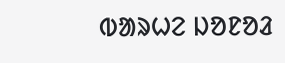ᱵᱟᱨᱦᱮ ᱡᱚᱱᱚᱲ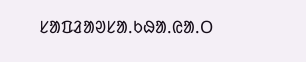ᱥᱟᱯᱲᱟᱣᱥᱟᱹᱠᱷᱟᱹᱭᱟᱹᱛ